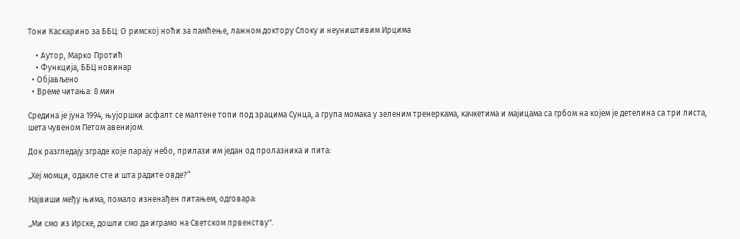Тони Каскарино за ББЦ: О римској ноћи за памћење, лажном доктору Споку и неуништивим Ирцима

    • Аутор, Марко Протић
    • Функција, ББЦ новинар
  • Објављено
  • Време читања: 8 мин

Средина је јуна 1994, њујоршки асфалт се малтене топи под зрацима Сунца, а група момака у зеленим тренеркама, качкетима и мајицама са грбом на којем је детелина са три листа, шета чувеном Петом авенијом.

Док разгледају зграде које парају небо, прилази им један од пролазника и пита:

„Хеј момци, одакле сте и шта радите овде?“

Највиши међу њима, помало изненађен питањем, одговара:

„Ми смо из Ирске, дошли смо да играмо на Светском првенству".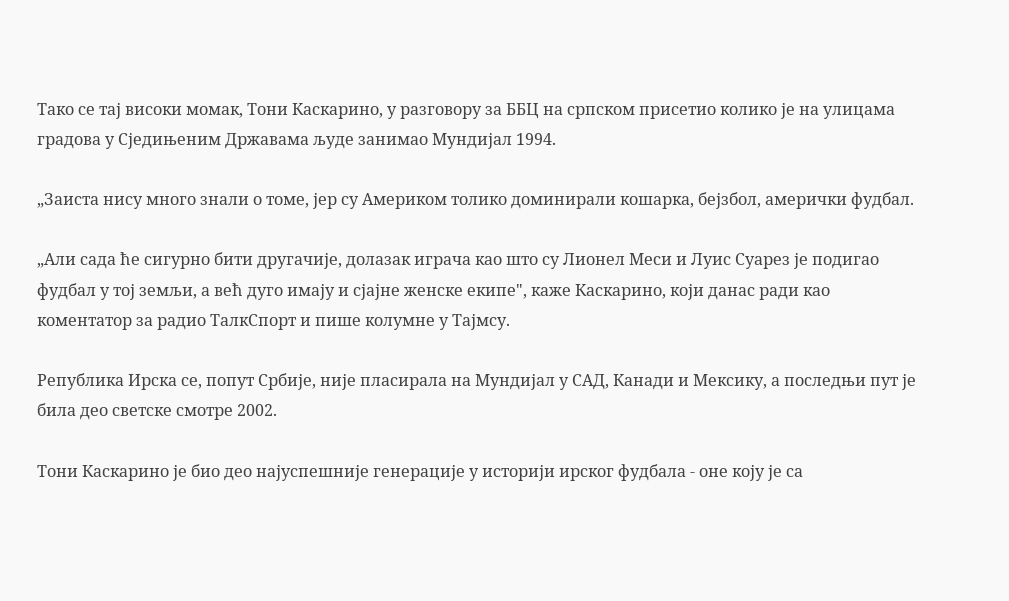Тако се тај високи момак, Тони Каскарино, у разговору за ББЦ на српском присетио колико је на улицама градова у Сједињеним Државама људе занимао Мундијал 1994.

„Заиста нису много знали о томе, јер су Америком толико доминирали кошарка, бејзбол, амерички фудбал.

„Али сада ће сигурно бити другачије, долазак играча као што су Лионел Меси и Луис Суарез је подигао фудбал у тој земљи, а већ дуго имају и сјајне женске екипе", каже Каскарино, који данас ради као коментатор за радио ТалкСпорт и пише колумне у Тајмсу.

Република Ирска се, попут Србије, није пласирала на Мундијал у САД, Канади и Мексику, а последњи пут је била део светске смотре 2002.

Тони Каскарино је био део најуспешније генерације у историји ирског фудбала - оне коју је са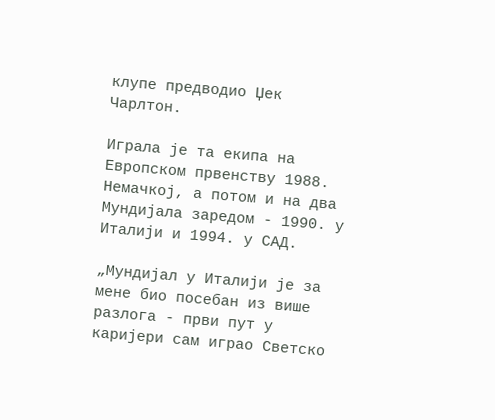клупе предводио Џек Чарлтон.

Играла је та екипа на Европском првенству 1988. Немачкој, а потом и на два Мундијала заредом - 1990. у Италији и 1994. у САД.

„Мундијал у Италији је за мене био посебан из више разлога - први пут у каријери сам играо Светско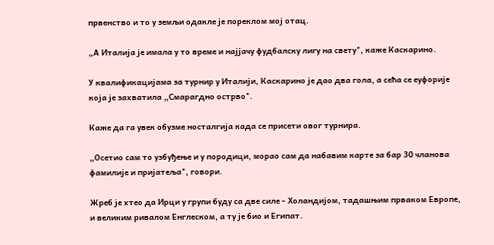првенство и то у земљи одакле је пореклом мој отац.

„А Италија је имала у то време и најјачу фудбалску лигу на свету", каже Каскарино.

У квалификацијама за турнир у Италији, Каскарино је дао два гола, а сећа се еуфорије која је захватила „Смарагдно острво".

Каже да га увек обузме носталгија када се присети овог турнира.

„Осетио сам то узбуђење и у породици, морао сам да набавим карте за бар 30 чланова фамилије и пријатеља", говори.

Жреб је хтео да Ирци у групи буду са две силе - Холандијом, тадашњим прваком Европе, и великим ривалом Енглеском, а ту је био и Египат.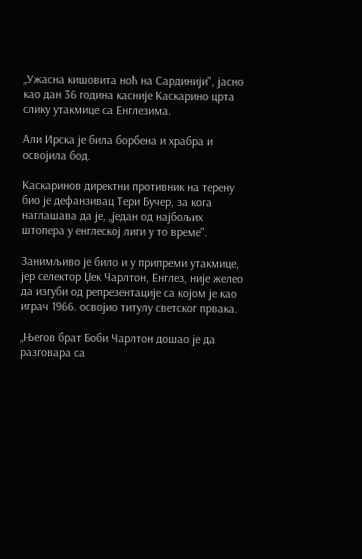„Ужасна кишовита ноћ на Сардинији", јасно као дан 36 година касније Каскарино црта слику утакмице са Енглезима.

Али Ирска је била борбена и храбра и освојила бод.

Каскаринов директни противник на терену био је дефанзивац Тери Бучер, за кога наглашава да је, „један од најбољих штопера у енглеској лиги у то време".

Занимљиво је било и у припреми утакмице, јер селектор Џек Чарлтон, Енглез, није желео да изгуби од репрезентације са којом је као играч 1966. освојио титулу светског првака.

„Његов брат Боби Чарлтон дошао је да разговара са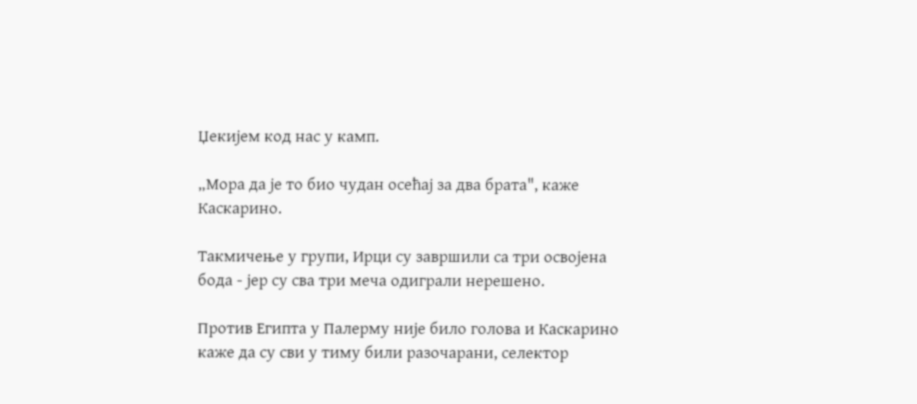Џекијем код нас у камп.

„Мора да је то био чудан осећај за два брата", каже Каскарино.

Такмичење у групи, Ирци су завршили са три освојена бода - јер су сва три меча одиграли нерешено.

Против Египта у Палерму није било голова и Каскарино каже да су сви у тиму били разочарани, селектор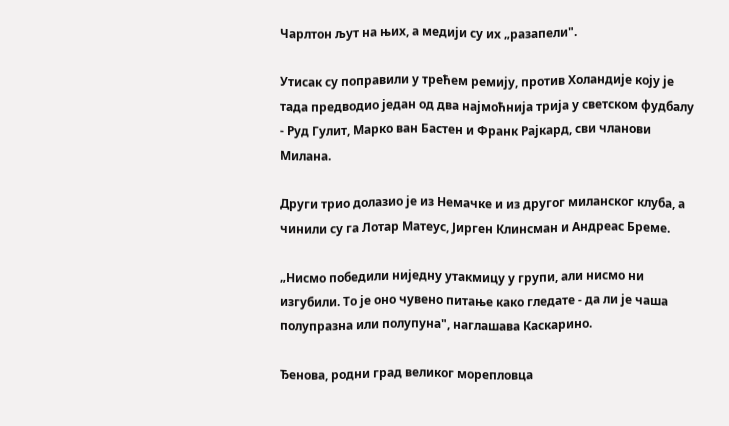Чарлтон љут на њих, а медији су их „разапели".

Утисак су поправили у трећем ремију, против Холандије коју је тада предводио један од два најмоћнија трија у светском фудбалу - Руд Гулит, Марко ван Бастен и Франк Рајкард, сви чланови Милана.

Други трио долазио је из Немачке и из другог миланског клуба, а чинили су га Лотар Матеус, Јирген Клинсман и Андреас Бреме.

„Нисмо победили ниједну утакмицу у групи, али нисмо ни изгубили. То је оно чувено питање како гледате - да ли је чаша полупразна или полупуна", наглашава Каскарино.

Ђенова, родни град великог морепловца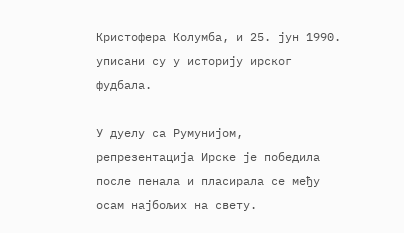Кристофера Колумба, и 25. јун 1990. уписани су у историју ирског фудбала.

У дуелу са Румунијом, репрезентација Ирске је победила после пенала и пласирала се међу осам најбољих на свету.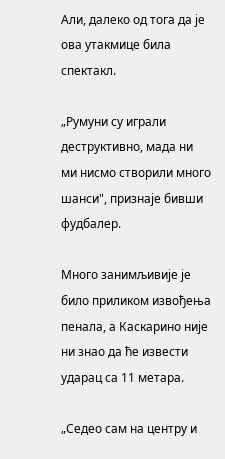Али, далеко од тога да је ова утакмице била спектакл.

„Румуни су играли деструктивно, мада ни ми нисмо створили много шанси", признаје бивши фудбалер.

Много занимљивије је било приликом извођења пенала, а Каскарино није ни знао да ће извести ударац са 11 метара.

„Седео сам на центру и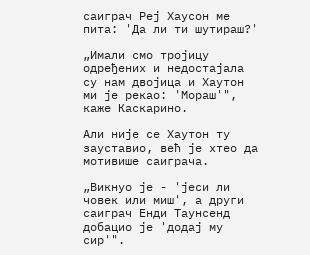саиграч Реј Хаусон ме пита: 'Да ли ти шутираш?'

„Имали смо тројицу одређених и недостајала су нам двојица и Хаутон ми је рекао: 'Мораш'", каже Каскарино.

Али није се Хаутон ту зауставио, већ је хтео да мотивише саиграча.

„Викнуо је - 'јеси ли човек или миш', а други саиграч Енди Таунсенд добацио је 'додај му сир'".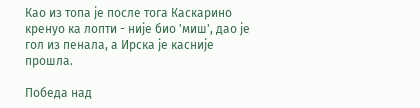Као из топа је после тога Каскарино кренуо ка лопти - није био 'миш', дао је гол из пенала, а Ирска је касније прошла.

Победа над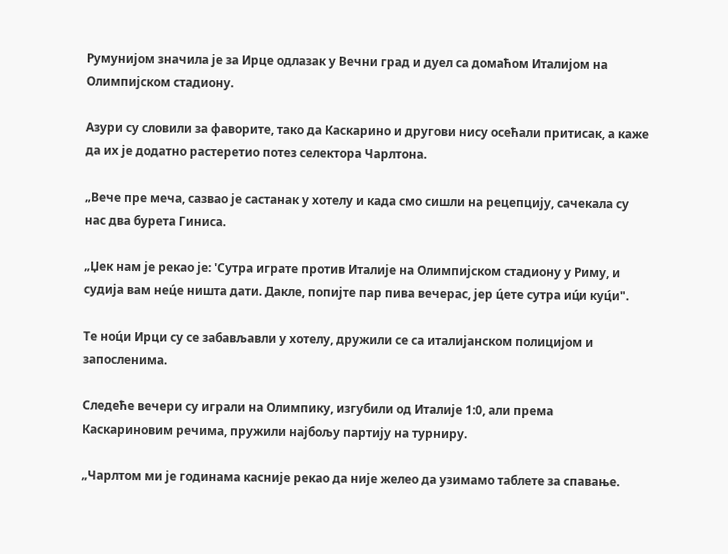Румунијом значила је за Ирце одлазак у Вечни град и дуел са домаћом Италијом на Олимпијском стадиону.

Азури су словили за фаворите, тако да Каскарино и другови нису осећали притисак, а каже да их је додатно растеретио потез селектора Чарлтона.

„Вече пре меча, сазвао је састанак у хотелу и када смо сишли на рецепцију, сачекала су нас два бурета Гиниса.

„Џек нам је рекао је: 'Сутра играте против Италије на Олимпијском стадиону у Риму, и судија вам нец́е ништа дати. Дакле, попијте пар пива вечерас, јер ц́ете сутра иц́и куц́и".

Те ноц́и Ирци су се забављавли у хотелу, дружили се са италијанском полицијом и запосленима.

Следеће вечери су играли на Олимпику, изгубили од Италије 1:0, али према Каскариновим речима, пружили најбољу партију на турниру.

„Чарлтом ми је годинама касније рекао да није желео да узимамо таблете за спавање.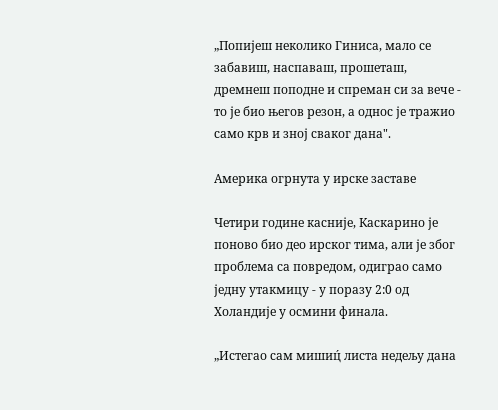„Попијеш неколико Гиниса, мало се забавиш, наспаваш, прошеташ, дремнеш поподне и спреман си за вече - то је био његов резон, а однос је тражио само крв и зној сваког дана".

Америка огрнута у ирске заставе

Четири године касније, Каскарино је поново био део ирског тима, али је због проблема са повредом, одиграо само једну утакмицу - у поразу 2:0 од Холандије у осмини финала.

„Истегао сам мишиц́ листа недељу дана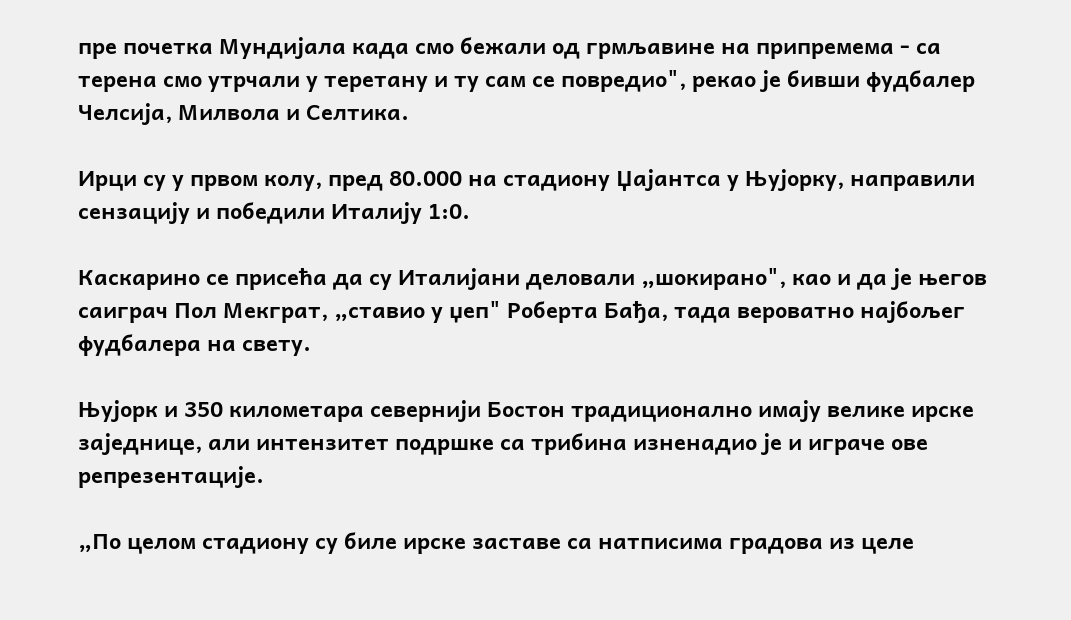пре почетка Мундијала када смо бежали од грмљавине на припремема - са терена смо утрчали у теретану и ту сам се повредио", рекао је бивши фудбалер Челсија, Милвола и Селтика.

Ирци су у првом колу, пред 80.000 на стадиону Џајантса у Њујорку, направили сензацију и победили Италију 1:0.

Каскарино се присећа да су Италијани деловали „шокирано", као и да је његов саиграч Пол Мекграт, „ставио у џеп" Роберта Бађа, тада вероватно најбољег фудбалера на свету.

Њујорк и 350 километара севернији Бостон традиционално имају велике ирске заједнице, али интензитет подршке са трибина изненадио је и играче ове репрезентације.

„По целом стадиону су биле ирске заставе са натписима градова из целе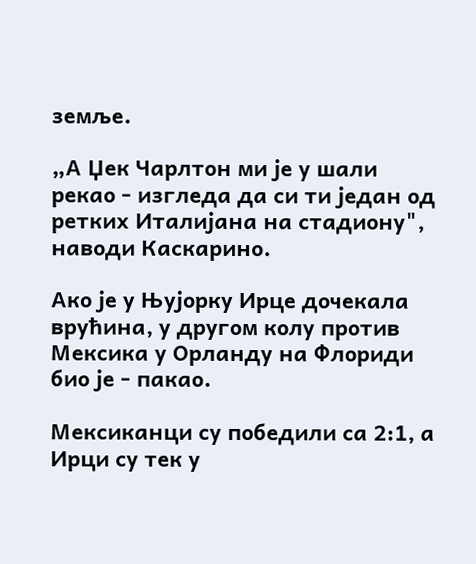земље.

„А Џек Чарлтон ми је у шали рекао - изгледа да си ти један од ретких Италијана на стадиону", наводи Каскарино.

Ако је у Њујорку Ирце дочекала врућина, у другом колу против Мексика у Орланду на Флориди био је - пакао.

Мексиканци су победили са 2:1, а Ирци су тек у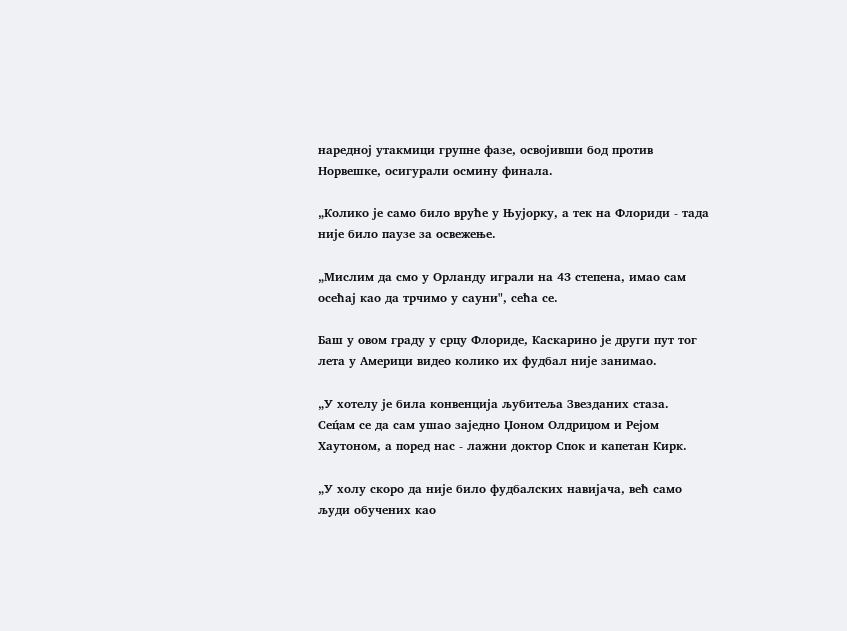наредној утакмици групне фазе, освојивши бод против Норвешке, осигурали осмину финала.

„Колико је само било вруће у Њујорку, а тек на Флориди - тада није било паузе за освежење.

„Мислим да смо у Орланду играли на 43 степена, имао сам осећај као да трчимо у сауни", сећа се.

Баш у овом граду у срцу Флориде, Каскарино је други пут тог лета у Америци видео колико их фудбал није занимао.

„У хотелу је била конвенција љубитеља Звезданих стаза. Сец́ам се да сам ушао заједно Џоном Олдриџом и Рејом Хаутоном, а поред нас - лажни доктор Спок и капетан Кирк.

„У холу скоро да није било фудбалских навијача, већ само људи обучених као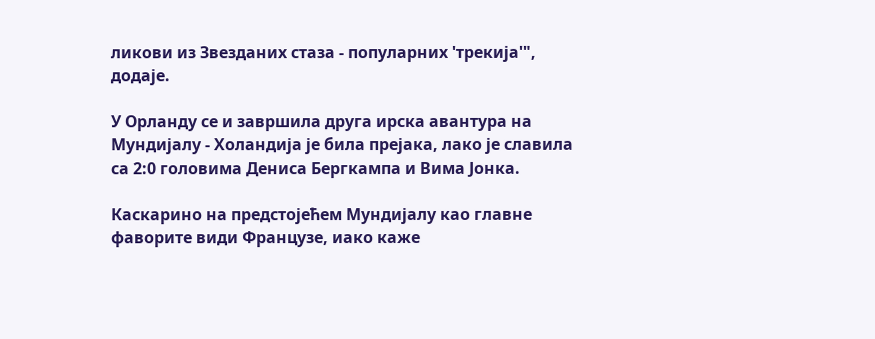ликови из Звезданих стаза - популарних 'трекија'", додаје.

У Орланду се и завршила друга ирска авантура на Мундијалу - Холандија је била прејака, лако је славила са 2:0 головима Дениса Бергкампа и Вима Јонка.

Каскарино на предстојећем Мундијалу као главне фаворите види Французе, иако каже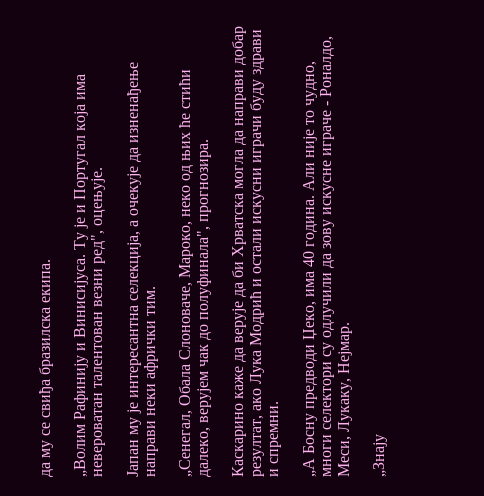да му се свиђа бразилска екипа.

„Волим Рафинију и Винисијуса. Ту је и Португал која има невероватан талентован везни ред", оцењује.

Јапан му је интересантна селекција, а очекује да изненађење направи неки афрички тим.

„Сенегал, Обала Слоноваче, Мароко, неко од њих ће стићи далеко, верујем чак до полуфинала", прогнозира.

Каскарино каже да верује да би Хрватска могла да направи добар резултат, ако Лука Модрић и остали искусни играчи буду здрави и спремни.

„А Босну предводи Џеко, има 40 година. Али није то чудно, многи селектори су одлучили да зову искусне играче - Роналдо, Меси, Лукаку, Нејмар.

„Знају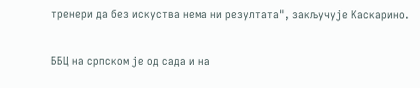тренери да без искуства нема ни резултата", закључује Каскарино.

ББЦ на српском је од сада и на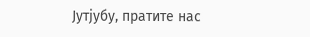Јутјубу, пратите нас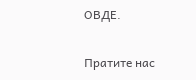ОВДЕ.

Пратите нас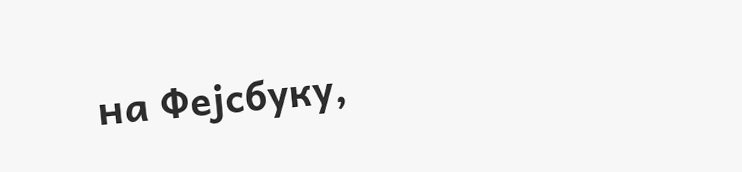на Фејсбуку,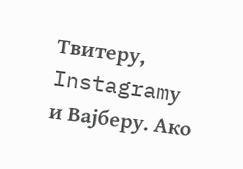Твитеру, Instagramу и Вајберу. Ако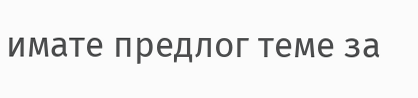имате предлог теме за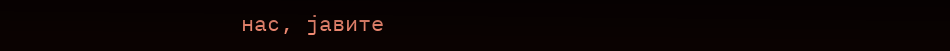нас, јавите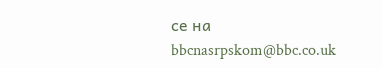се на bbcnasrpskom@bbc.co.uk